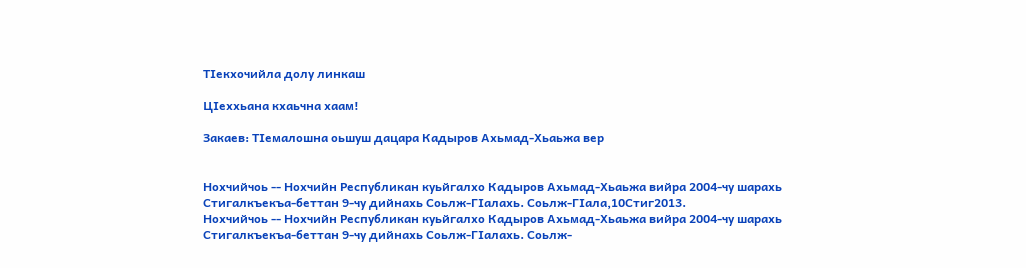ТIекхочийла долу линкаш

ЦIеххьана кхаьчна хаам!

Закаев: TIемалошна оьшуш дацара Кадыров Ахьмад-Хьаьжа вер


Нохчийчоь -- Нохчийн Республикан куьйгалхо Кадыров Ахьмад-Хьаьжа вийра 2004-чу шарахь Стигалкъекъа-беттан 9-чу дийнахь Соьлж-ГIалахь. Соьлж-ГIала,10Стиг2013.
Нохчийчоь -- Нохчийн Республикан куьйгалхо Кадыров Ахьмад-Хьаьжа вийра 2004-чу шарахь Стигалкъекъа-беттан 9-чу дийнахь Соьлж-ГIалахь. Соьлж-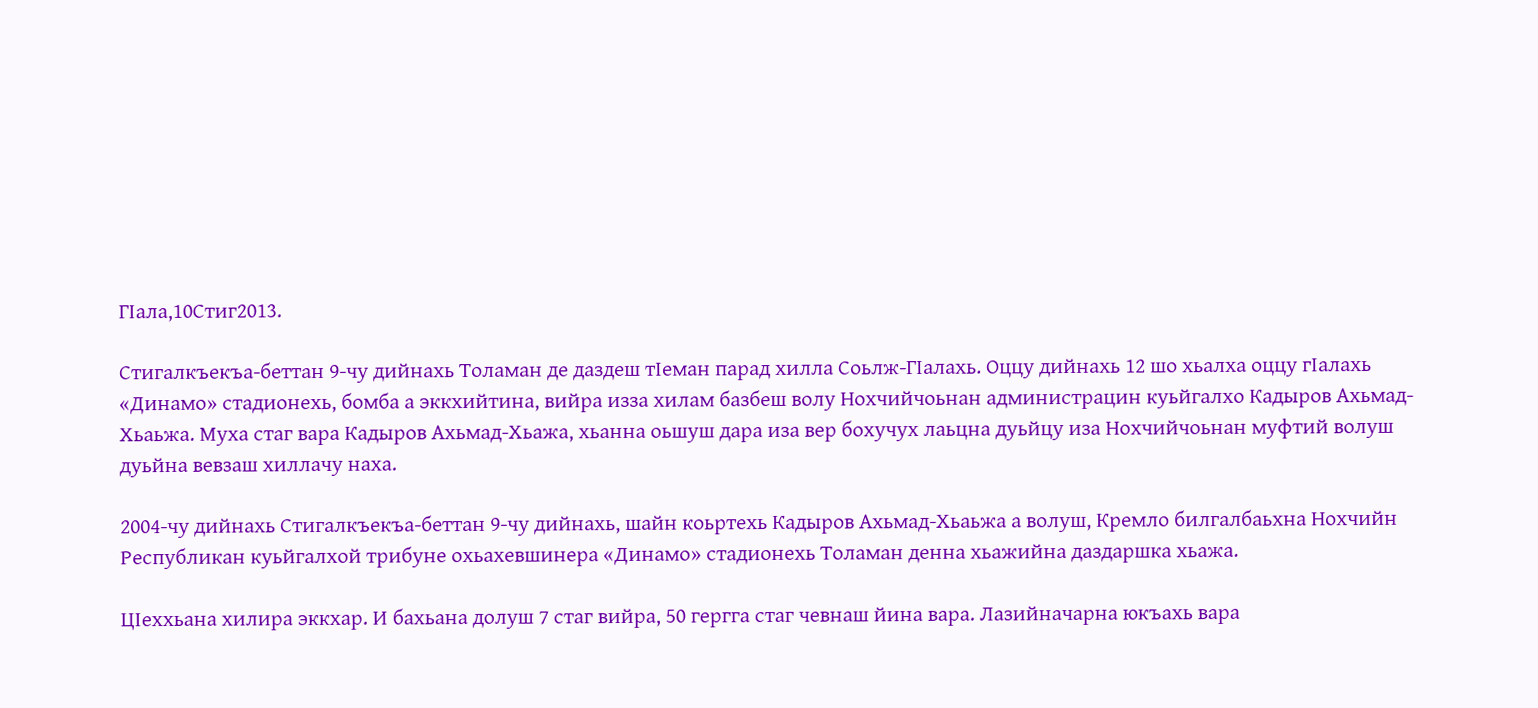ГIала,10Стиг2013.

Стигалкъекъа-беттан 9-чу дийнахь Толаман де даздеш тIеман парад хилла Соьлж-ГIалахь. Оццу дийнахь 12 шо хьалха оццу гIалахь «Динамо» стадионехь, бомба а эккхийтина, вийра изза хилам базбеш волу Нохчийчоьнан администрацин куьйгалхо Кадыров Ахьмад-Хьаьжа. Муха стаг вара Кадыров Ахьмад-Хьажа, хьанна оьшуш дара иза вер бохучух лаьцна дуьйцу иза Нохчийчоьнан муфтий волуш дуьйна вевзаш хиллачу наха.

2004-чу дийнахь Стигалкъекъа-беттан 9-чу дийнахь, шайн коьртехь Кадыров Ахьмад-Хьаьжа а волуш, Кремло билгалбаьхна Нохчийн Республикан куьйгалхой трибуне охьахевшинера «Динамо» стадионехь Толаман денна хьажийна даздаршка хьажа.

ЦIеххьана хилира эккхар. И бахьана долуш 7 стаг вийра, 50 гергга стаг чевнаш йина вара. Лазийначарна юкъахь вара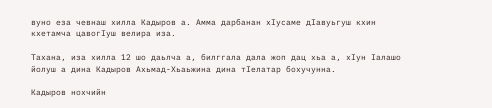вуно еза чевнаш хилла Кадыров а. Амма дарбанан хIусаме дIавуьгуш кхин кхетамча цавогIуш велира иза.

Тахана, иза хилла 12 шо даьлча а, билггала дала жоп дац хьа а, хIун Iалашо йолуш а дина Кадыров Ахьмад-Хьаьжина дина тIелатар бохучунна.

Кадыров нохчийн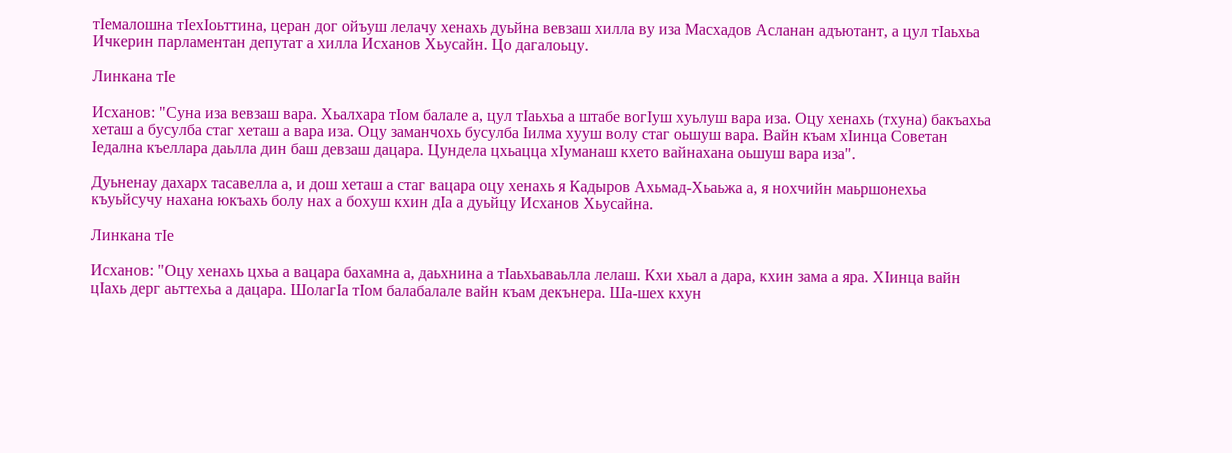тIемалошна тIехIоьттина, церан дог ойъуш лелачу хенахь дуьйна вевзаш хилла ву иза Масхадов Асланан адъютант, а цул тIаьхьа Ичкерин парламентан депутат а хилла Исханов Хьусайн. Цо дагалоьцу.

Линкана тIе

Исханов: "Суна иза вевзаш вара. Хьалхара тIом балале а, цул тIаьхьа а штабе вогIуш хуьлуш вара иза. Оцу хенахь (тхуна) бакъахьа хеташ а бусулба стаг хеташ а вара иза. Оцу заманчохь бусулба Iилма хууш волу стаг оьшуш вара. Вайн къам хIинца Советан Iедална къеллара даьлла дин баш девзаш дацара. Цундела цхьацца хIуманаш кхето вайнахана оьшуш вара иза".

Дуьненаy дахарх тасавелла а, и дош хеташ а стаг вацара оцу хенахь я Кадыров Ахьмад-Хьаьжа а, я нохчийн маьршонехьа къуьйсучу нахана юкъахь болу нах а бохуш кхин дIа а дуьйцу Исханов Хьусайна.

Линкана тIе

Исханов: "Оцу хенахь цхьа а вацара бахамна а, даьхнина а тIаьхьаваьлла лелаш. Кхи хьал а дара, кхин зама а яра. ХIинца вайн цIахь дерг аьттехьа а дацара. ШолагIа тIом балабалале вайн къам декънера. Ша-шех кхун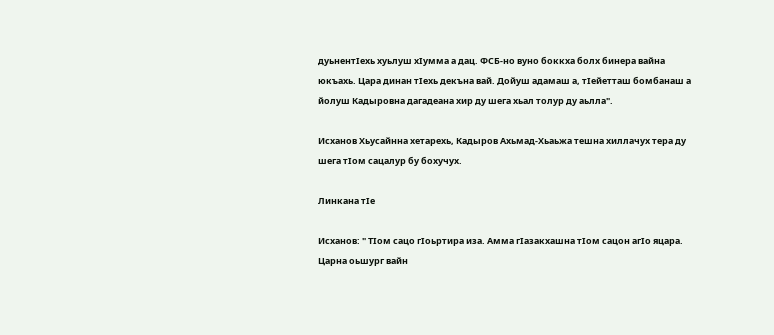дуьнентIехь хуьлуш хIумма а дац. ФСБ-но вуно боккха болх бинера вайна юкъахь. Цара динан тIехь декъна вай. Дойуш адамаш а, тIейетташ бомбанаш а йолуш Кадыровна дагадеана хир ду шега хьал толур ду аьлла".

Исханов Хьусайнна хетарехь, Кадыров Ахьмад-Хьаьжа тешна хиллачух тера ду шега тIом сацалур бу бохучух.

Линкана тIе

Исханов: " ТIом сацо гIоьртира иза. Амма гIазакхашна тIом сацон агIо яцара. Царна оьшург вайн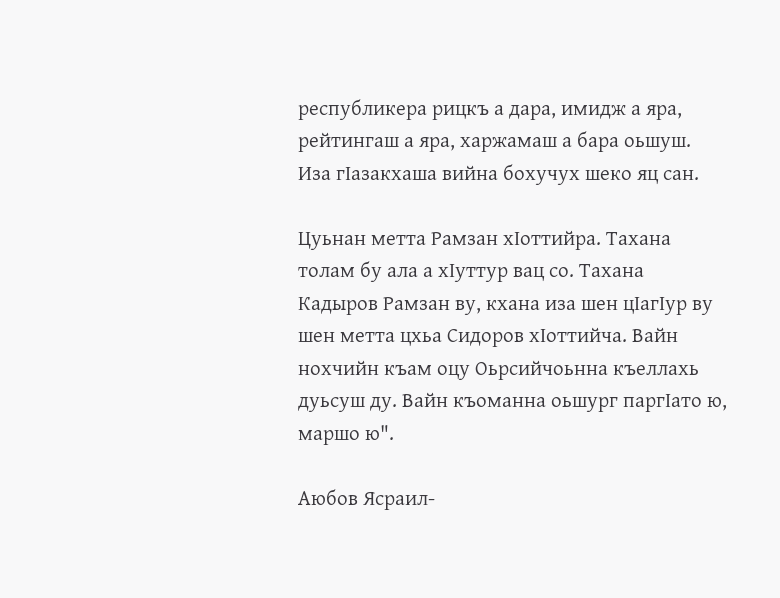республикера рицкъ а дара, имидж а яра, рейтингаш а яра, харжамаш а бара оьшуш. Иза гIазакхаша вийна бохучух шеко яц сан.

Цуьнан метта Рамзан хIоттийра. Тахана толам бу ала а хIуттур вац со. Тахана Кадыров Рамзан ву, кхана иза шен цIагIур ву шен метта цхьа Сидоров хIоттийча. Вайн нохчийн къам оцу Оьрсийчоьнна къеллахь дуьсуш ду. Вайн къоманна оьшург паргIато ю, маршо ю".

Аюбов Ясраил-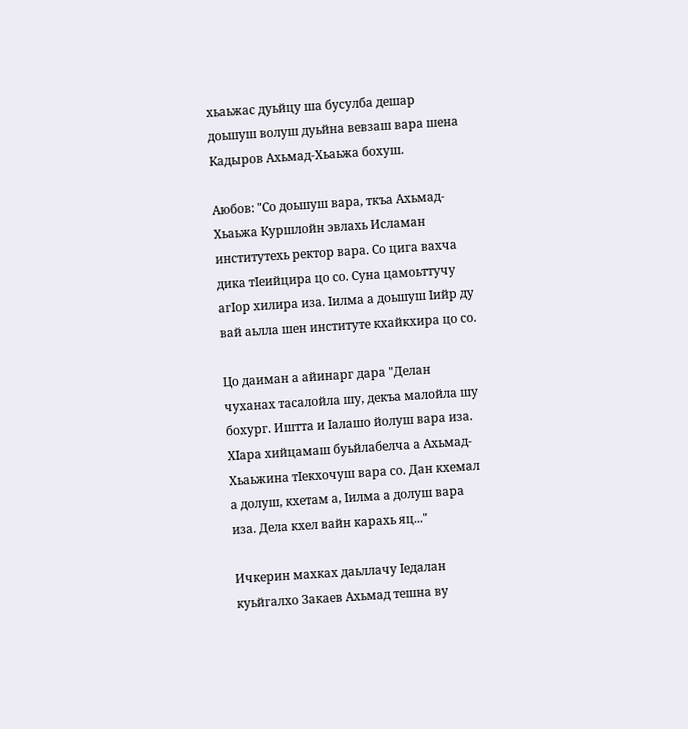хьаьжас дуьйцу ша бусулба дешар доьшуш волуш дуьйна вевзаш вара шена Кадыров Ахьмад-Хьаьжа бохуш.

Аюбов: "Со доьшуш вара, ткъа Ахьмад-Хьаьжа Куршлойн эвлахь Исламан институтехь ректор вара. Со цига вахча дика тIеийцира цо со. Суна цамоьттучу агIор хилира иза. Iилма а доьшуш Iийр ду вай аьлла шен институте кхайкхира цо со.

Цо даиман а айинарг дара "Делан чуханах тасалойла шу, декъа малойла шу бохург. Иштта и Iалашо йолуш вара иза. ХIара хийцамаш буьйлабелча а Ахьмад-Хьаьжина тIекхочуш вара со. Дан кхемал а долуш, кхетам а, Iилма а долуш вара иза. Дела кхел вайн карахь яц..."

Ичкерин махках даьллачу Iедалан куьйгалхо Закаев Ахьмад тешна ву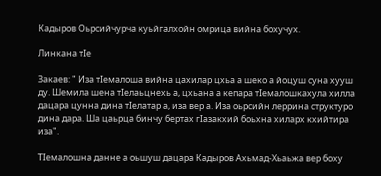Кадыров Оьрсийчурча куьйгалхойн омрица вийна бохучух.

Линкана тIе

Закаев: " Иза тIемалоша вийна цахилар цхьа а шеко а йоцуш суна хууш ду. Шемила шена тIелаьцнехь а, цхьана а кепара тIемалошкахула хилла дацара цунна дина тIелатар а, иза вер а. Иза оьрсийн леррина структуро дина дара. Ша цаьрца бинчу бертах гIазакхий боьхна хиларх кхийтира иза".

ТIемалошна данне а оьшуш дацара Кадыров Ахьмад-Хьаьжа вер боху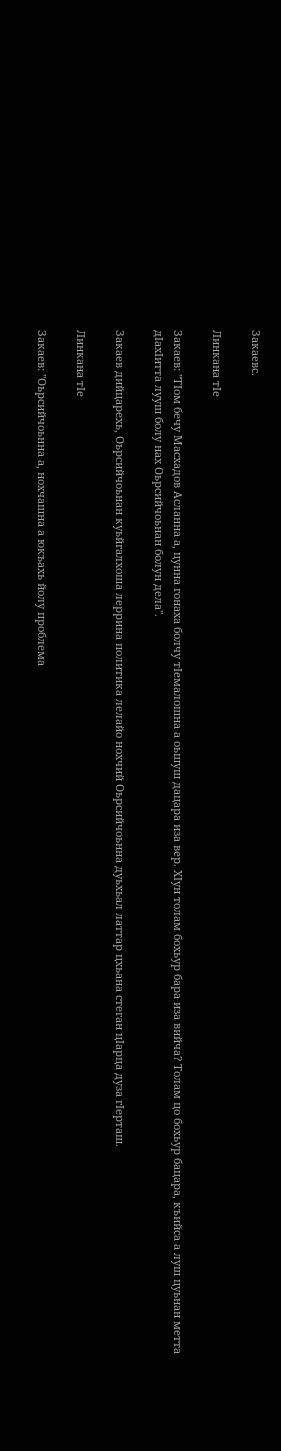Закаевс.

Линкана тIе

Закаев: "ТIом бечу Масхадов Асланна а, цунна гонаха болчу тIемалошна а оьшуш дацара иза вер. ХIун толам бохьур бара иза вийча? Толам цо бохьур бацара, къийса а луш цуьнан метта дIахIитта лууш болу нах Оьрсийчоьнан болун дела".

Закаев дийцарехь, Оьрсийчоьнан куьйгалхоша леррина политика лелайо нохчий Оьрсийчоьнна дуьхьал латтар цхьана стеган цIарца дуза гIерташ.

Линкана тIе

Закаев: "Оьрсийчоьнна а, нохчашна а юкъахь йолу проблема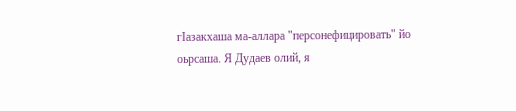гIазакхаша ма-аллара "персонефицировать" йо оьрсаша. Я Дудаев олий, я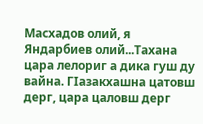Масхадов олий, я Яндарбиев олий...Тахана цара лелориг а дика гуш ду вайна. ГIазакхашна цатовш дерг, цара цаловш дерг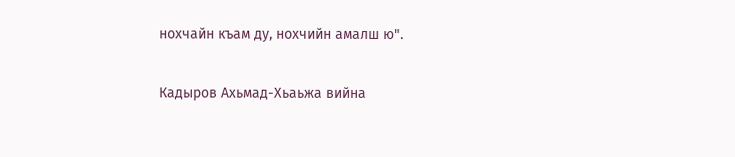нохчайн къам ду, нохчийн амалш ю".

Кадыров Ахьмад-Хьаьжа вийна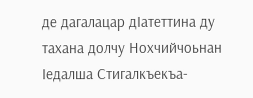де дагалацар дIатеттина ду тахана долчу Нохчийчоьнан Iедалша Стигалкъекъа-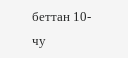беттан 10-чу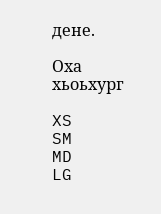дене.

Оха хьоьхург

XS
SM
MD
LG